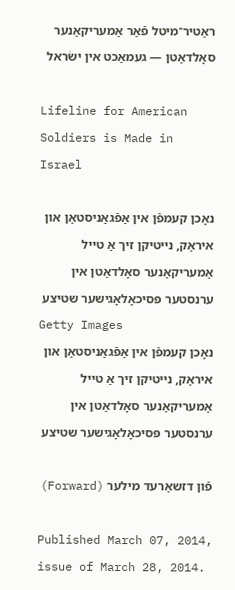ראַטיר־מיטל פֿאַר אַמעריקאַנער סאָלדאַטן — געמאַכט אין ישׂראל

Lifeline for American Soldiers is Made in Israel

נאָכן קעמפֿן אין אַפֿגאַניסטאַן און איראַק, נייטיקן זיך אַ טייל אַמעריקאַנער סאָלדאַטן אין ערנסטער פּסיכאָלאָגישער שטיצע
Getty Images
נאָכן קעמפֿן אין אַפֿגאַניסטאַן און איראַק, נייטיקן זיך אַ טייל אַמעריקאַנער סאָלדאַטן אין ערנסטער פּסיכאָלאָגישער שטיצע

פֿון דזשאַרעד מילער (Forward)

Published March 07, 2014, issue of March 28, 2014.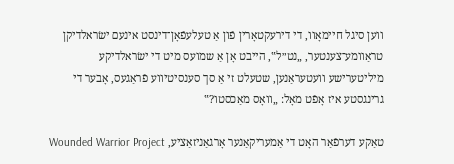ווען סיגל חיימאָוו, די דירעקטאָרין פֿון אַ טעלעפֿאָן־דינסט אינעם ישׂראלדיקן טראַוומע־צענטער, „נט״ל‟, הייבט אָן אַ שמועס מיט די ישׂראלדיקע מיליטערישע וועטעראַנען, שטעלט זי אַ סך סענסיטיווע פֿראַגעס, אָבער די גרינגסטע איז אָפֿט מאָל: „וואָס מאַכסטו?‟

טאַקע דערפֿאַר האָט די אַמעריקאַנער אָרגאַניזאַציע, Wounded Warrior Project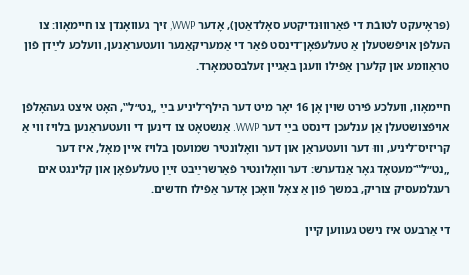(פּראָיעקט לטובֿת די פֿאַרוווּנדיקטע סאָלדאַטן), אָדער WWP, זיך געוואָנדן צו חיימאָוו: צו העלפֿן אויפֿשטעלן אַ טעלעפֿאָן־דינסט פֿאַר די אַמעריקאַנער וועטעראַנען, וועלכע לײַדן פֿון טראַוומע און קלערן אַפֿילו וועגן באַגיין זעלבסטמאָרד.

חיימאָוו, וועלכע פֿירט שוין אָן 16 יאָר מיט דער הילף־ליניע בײַ „נט״ל‟, האָט איצט געהאָלפֿן אויפֿצושטעלן אַן ענלעכן דינסט בײַ דער WWP. אַנשטאָט צו דינען די וועטעראַנען בלויז ווי אַ קריזיס־ליניע, וווּ דער וועטעראַן און דער וואָלונטיר שמועסן בלויז איין מאָל, איז דער „נט״ל‟־מעטאָד גאָר אַנדערש: דער וואָלונטיר פֿאַרשרײַבט זײַן טעלעפֿאָן און קלינגט אים רעגלמעסיק צוריק, במשך פֿון אַ צאָל וואָכן אָדער אַפֿילו חדשים.

די אַרבעט איז נישט געווען קיין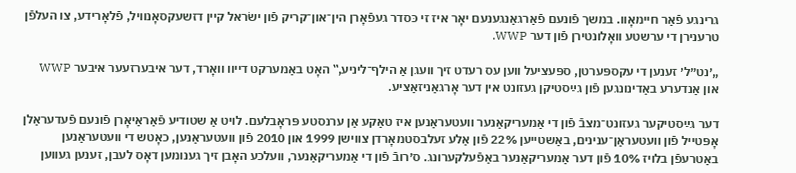גרינגע פֿאַר חיימאָוו. במשך פֿונעם פֿאַרגאַנגענעם יאָר איז זי כּסדר געפֿאָרן הין־און־קריק פֿון ישׂראל קיין דזשעקסאָנוויל, פֿלאָרידע, צו העלפֿן טרענירן די ערשטע וואָלונטירן פֿון דער WWP.

„׳נט״ל׳ זענען די עקספּערטן, ספּעציעל ווען עס רעדט זיך וועגן אַ הילף־ליניע,‟ האָט באַמערקט דייוו וואָרד, דער איבערזעער איבער WWP און אַנדערע באַדינונגען פֿון גײַסטיקן געזונט אין דער אָרגאַניזאַציע.

דער גײַסטיקער געזונט־מצבֿ פֿון די אַמעריקאַנער וועטעראַנען איז טאַקע אַן ערנסטע פּראָבלעם. לויט אַ שטודיע פֿאַראַיאָרן פֿונעם פֿעדעראַלן אָפּטייל פֿון וועטעראַן־ענינים, באַשטייען 22% פֿון אַלע זעלבסטמאָרדן צווישן 1999 און 2010 פֿון וועטעראַנען, כאָטש די וועטעראַנען באַטרעפֿן בלויז 10% פֿון דער אַמעריקאַנער באַפֿעלקערונג. ס׳רובֿ פֿון די אַמעריקאַנער, וועלכע האָבן זיך גענומען דאָס לעבן, זענען געווען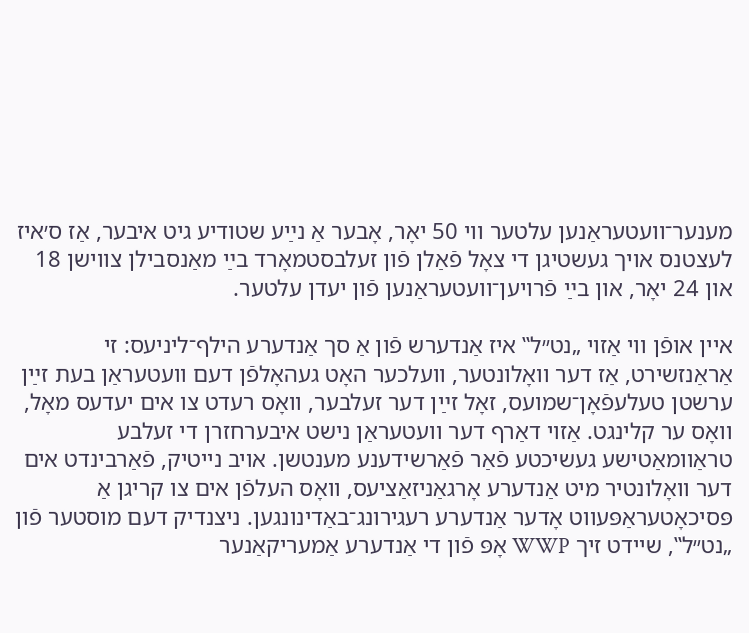מענער־וועטעראַנען עלטער ווי 50 יאָר, אָבער אַ נײַע שטודיע גיט איבער, אַז ס׳איז לעצטנס אויך געשטיגן די צאָל פֿאַלן פֿון זעלבסטמאָרד בײַ מאַנסבילן צווישן 18 און 24 יאָר, און בײַ פֿרויען־וועטעראַנען פֿון יעדן עלטער.

איין אופֿן ווי אַזוי „נט״ל‟ איז אַנדערש פֿון אַ סך אַנדערע הילף־ליניעס: זי אַראַנזשירט, אַז דער וואָלונטער, וועלכער האָט געהאָלפֿן דעם וועטעראַן בעת זײַן ערשטן טעלעפֿאָן־שמועס, זאָל זײַן דער זעלבער, וואָס רעדט צו אים יעדעס מאָל, וואָס ער קלינגט. אַזוי דאַרף דער וועטעראַן נישט איבערחזרן די זעלבע טראַוומאַטישע געשיכטע פֿאַר פֿאַרשידענע מענטשן. אויב נייטיק, פֿאַרבינדט אים דער וואָלונטיר מיט אַנדערע אָרגאַניזאַציעס, וואָס העלפֿן אים צו קריגן אַ פּסיכאָטעראַפּעווט אָדער אַנדערע רעגירונג־באַדינונגען. ניצנדיק דעם מוסטער פֿון „נט״ל‟, שיידט זיך WWP אָפּ פֿון די אַנדערע אַמעריקאַנער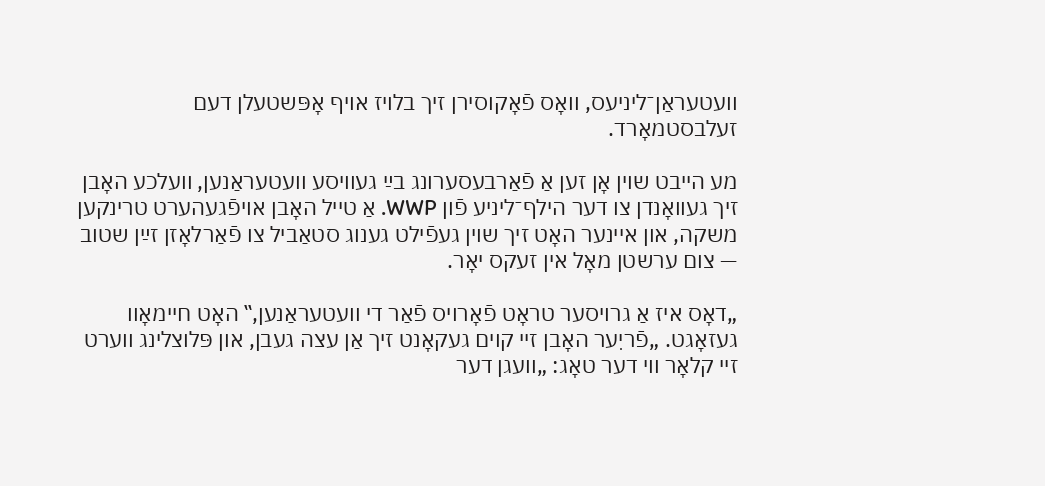וועטעראַן־ליניעס, וואָס פֿאָקוסירן זיך בלויז אויף אָפּשטעלן דעם זעלבסטמאָרד.

מע הייבט שוין אָן זען אַ פֿאַרבעסערונג בײַ געוויסע וועטעראַנען, וועלכע האָבן זיך געוואָנדן צו דער הילף־ליניע פֿון WWP. אַ טייל האָבן אויפֿגעהערט טרינקען משקה, און איינער האָט זיך שוין געפֿילט גענוג סטאַביל צו פֿאַרלאָזן זײַן שטוב — צום ערשטן מאָל אין זעקס יאָר.

„דאָס איז אַ גרויסער טראָט פֿאָרויס פֿאַר די וועטעראַנען,‟ האָט חיימאָוו געזאָגט. „פֿריִער האָבן זיי קוים געקאָנט זיך אַן עצה געבן, און פּלוצלינג ווערט זיי קלאָר ווי דער טאָג: „וועגן דער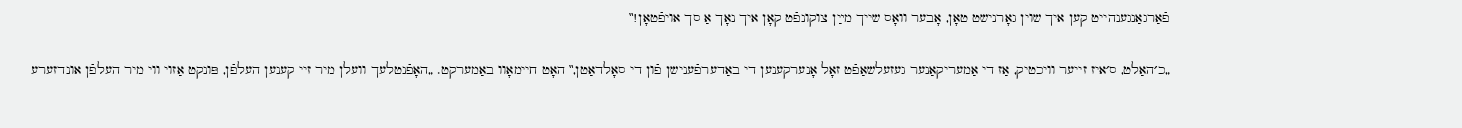פֿאַרגאַנגענהייט קען איך שוין גאָרנישט טאָן, אָבער וואָס שייך מײַן צוקונפֿט קאָן איך נאָך אַ סך אויפֿטאָן!‟

„כ׳האַלט, ס׳איז זייער וויכטיק, אַז די אַמעריקאַנער געזעלשאַפֿט זאָל אָנערקענען די באַדערפֿענישן פֿון די סאָלדאַטן,‟ האָט חיימאָוו באַמערקט. „האָפֿנטלעך וועלן מיר זיי קענען העלפֿן, פּונקט אַזוי ווי מיר העלפֿן אונדזערע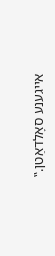אייגענע סאָלדאַטן.‟